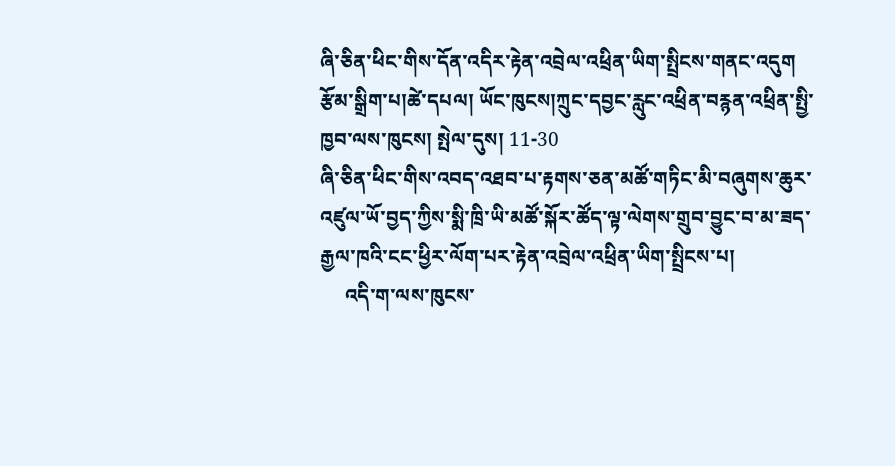ཞི་ཅིན་ཕིང་གིས་དོན་འདིར་རྟེན་འབྲེལ་འཕྲིན་ཡིག་སྤྲིངས་གནང་འདུག
རྩོམ་སྒྲིག་པ།ཚེ་དཔལ། ཡོང་ཁུངས།ཀྲུང་དབྱང་རླུང་འཕྲིན་བརྙན་འཕྲིན་སྤྱི་ཁྱབ་ལས་ཁུངས། སྤེལ་དུས། 11-30
ཞི་ཅིན་ཕིང་གིས་འབད་འཐབ་པ་རྟགས་ཅན་མཚོ་གཏིང་མི་བཞུགས་ཆུར་འཛུལ་ཡོ་བྱད་ཀྱིས་སྨི་ཁྲི་ཡི་མཚོ་སྐོར་ཚོད་ལྟ་ལེགས་གྲུབ་བྱུང་བ་མ་ཟད་རྒྱལ་ཁའི་ངང་ཕྱིར་ལོག་པར་རྟེན་འབྲེལ་འཕྲིན་ཡིག་སྤྲིངས་པ།
     འདི་ག་ལས་ཁུངས་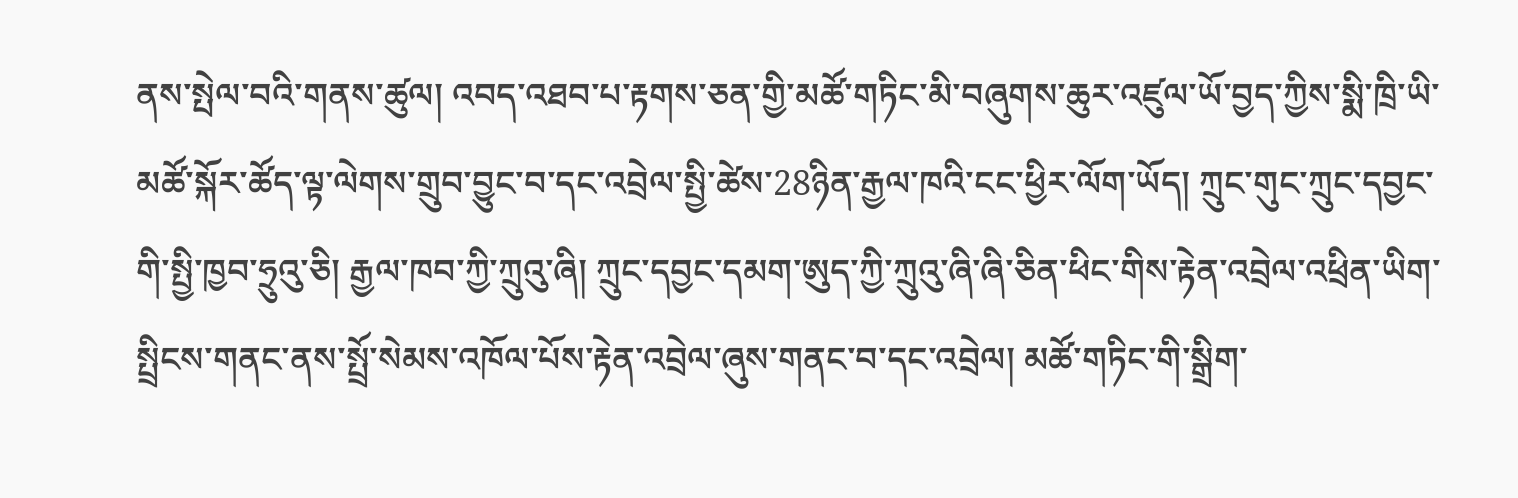ནས་སྤེལ་བའི་གནས་ཚུལ། འབད་འཐབ་པ་རྟགས་ཅན་གྱི་མཚོ་གཏིང་མི་བཞུགས་ཆུར་འཛུལ་ཡོ་བྱད་ཀྱིས་སྨི་ཁྲི་ཡི་མཚོ་སྐོར་ཚོད་ལྟ་ལེགས་གྲུབ་བྱུང་བ་དང་འབྲེལ་སྤྱི་ཚེས་28ཉིན་རྒྱལ་ཁའི་ངང་ཕྱིར་ལོག་ཡོད། ཀྲུང་གུང་ཀྲུང་དབྱང་གི་སྤྱི་ཁྱབ་ཧྲུའུ་ཅི། རྒྱལ་ཁབ་ཀྱི་ཀྲུའུ་ཞི། ཀྲུང་དབྱང་དམག་ཨུད་ཀྱི་ཀྲུའུ་ཞི་ཞི་ཅིན་ཕིང་གིས་རྟེན་འབྲེལ་འཕྲིན་ཡིག་སྤྲིངས་གནང་ནས་སྤྲོ་སེམས་འཁོལ་པོས་རྟེན་འབྲེལ་ཞུས་གནང་བ་དང་འབྲེལ། མཚོ་གཏིང་གི་སྒྲིག་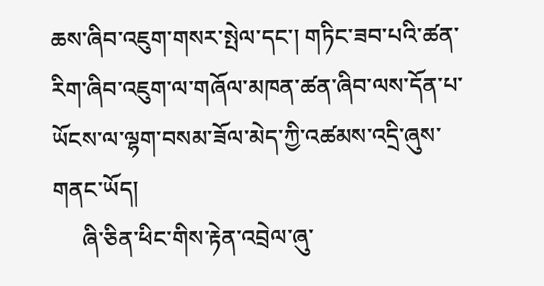ཆས་ཞིབ་འཇུག་གསར་སྤེལ་དང་། གཏིང་ཟབ་པའི་ཚན་རིག་ཞིབ་འཇུག་ལ་གཞོལ་མཁན་ཚན་ཞིབ་ལས་དོན་པ་ཡོངས་ལ་ལྷག་བསམ་ཟོལ་མེད་ཀྱི་འཚམས་འདྲི་ཞུས་གནང་ཡོད།
     ཞི་ཅིན་ཕིང་གིས་རྟེན་འབྲེལ་ཞུ་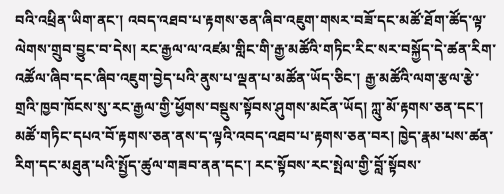བའི་འཕྲིན་ཡིག་ནང་། འབད་འཐབ་པ་རྟགས་ཅན་ཞིབ་འཇུག་གསར་བཟོ་དང་མཚོ་ཐོག་ཚོད་ལྟ་ལེགས་གྲུབ་བྱུང་བ་དེས། རང་རྒྱལ་ལ་འཛམ་གླིང་གི་རྒྱ་མཚོའི་གཏིང་རིང་སར་བསྐྱོད་དེ་ཚན་རིག་འཚོལ་ཞིབ་དང་ཞིབ་འཇུག་བྱེད་པའི་ནུས་པ་ལྡན་པ་མཚོན་ཡོད་ཅིང་། རྒྱ་མཚོའི་ལག་རྩལ་རྩེ་གྲའི་ཁྱབ་ཁོངས་སུ་རང་རྒྱལ་གྱི་ཕྱོགས་བསྡུས་སྟོབས་ཤུགས་མངོན་ཡོད། ཀླུ་མོ་རྟགས་ཅན་དང་། མཚོ་གཏིང་དཔའ་བོ་རྟགས་ཅན་ནས་ད་ལྟའི་འབད་འཐབ་པ་རྟགས་ཅན་བར། ཁྱེད་རྣམ་པས་ཚན་རིག་དང་མཐུན་པའི་སྤྱོད་ཚུལ་གཟབ་ནན་དང་། རང་སྟོབས་རང་སྤེལ་གྱི་བློ་སྟོབས་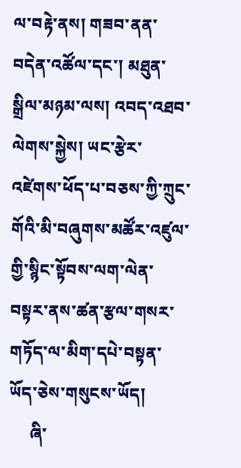ལ་བརྟེ་ནས། གཟབ་ནན་བདེན་འཚོལ་དང་། མཐུན་སྒྲིལ་མཉམ་ལས། འབད་འཐབ་ལེགས་སྐྱེས། ཡང་རྩེར་འཛེགས་ཕོད་པ་བཅས་ཀྱི་ཀྲུང་གོའི་མི་བཞུགས་མཚོར་འཛུལ་གྱི་སྙིང་སྟོབས་ལག་ལེན་བསྟར་ནས་ཚན་རྩལ་གསར་གཏོད་ལ་མིག་དཔེ་བསྟན་ཡོད་ཅེས་གསུངས་ཡོད།
     ཞི་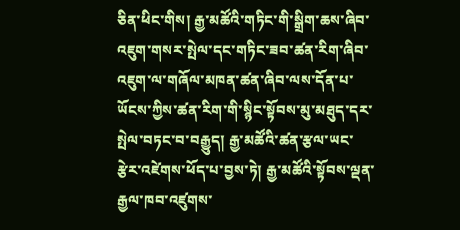ཅིན་ཕིང་གིས། རྒྱ་མཚོའི་གཏིང་གི་སྒྲིག་ཆས་ཞིབ་འཇུག་གསར་སྤེལ་དང་གཏིང་ཟབ་ཚན་རིག་ཞིབ་འཇུག་ལ་གཞོལ་མཁན་ཚན་ཞིབ་ལས་དོན་པ་ཡོངས་ཀྱིས་ཚན་རིག་གི་སྙིང་སྟོབས་མུ་མཐུད་དར་སྤེལ་བཏང་བ་བརྒྱུད། རྒྱ་མཚོའི་ཚན་རྩལ་ཡང་རྩེར་འཛེགས་ཕོད་པ་བྱས་ཏེ། རྒྱ་མཚོའི་སྟོབས་ལྡན་རྒྱལ་ཁབ་འཛུགས་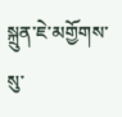སྐྲུན་ཇེ་མགྱོགས་སུ་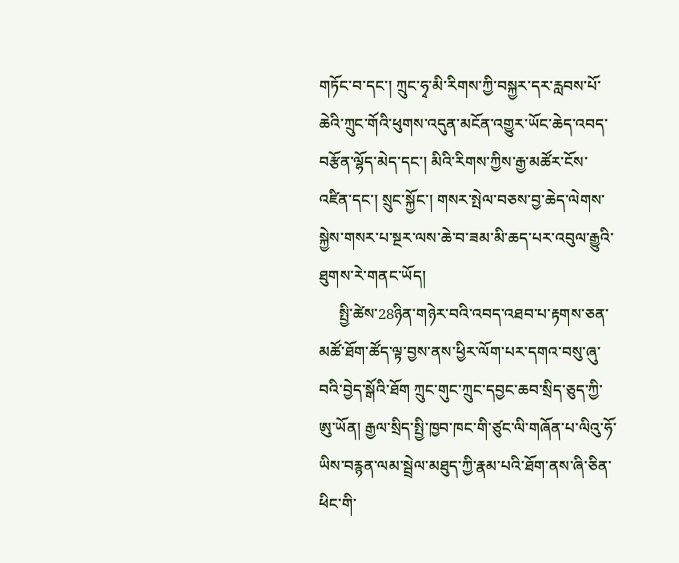གཏོང་བ་དང་། ཀྲུང་ཧྭ་མི་རིགས་ཀྱི་བསྐྱར་དར་རླབས་པོ་ཆེའི་ཀྲུང་གོའི་ཕུགས་འདུན་མངོན་འགྱུར་ཡོང་ཆེད་འབད་བརྩོན་ལྷོད་མེད་དང་། མིའི་རིགས་ཀྱིས་རྒྱ་མཚོར་ངོས་འཛིན་དང་། སྲུང་སྐྱོང་། གསར་སྤེལ་བཅས་བྱ་ཆེད་ལེགས་སྐྱེས་གསར་པ་སྔར་ལས་ཆེ་བ་ཟམ་མི་ཆད་པར་འབུལ་རྒྱུའི་ཐུགས་རེ་གནང་ཡོད།
     སྤྱི་ཚེས་28ཉིན་གཉེར་བའི་འབད་འཐབ་པ་རྟགས་ཅན་མཚོ་ཐོག་ཚོད་ལྟ་བྱས་ནས་ཕྱིར་ལོག་པར་དགའ་བསུ་ཞུ་བའི་བྱེད་སྒོའི་ཐོག ཀྲུང་གུང་ཀྲུང་དབྱང་ཆབ་སྲིད་ཅུད་ཀྱི་ཨུ་ཡོན། རྒྱལ་སྲིད་སྤྱི་ཁྱབ་ཁང་གི་ཙུང་ལི་གཞོན་པ་ལིའུ་ཧོ་ཡིས་བརྙན་ལམ་སྦྲེལ་མཐུད་ཀྱི་རྣམ་པའི་ཐོག་ནས་ཞི་ཅིན་ཕིང་གི་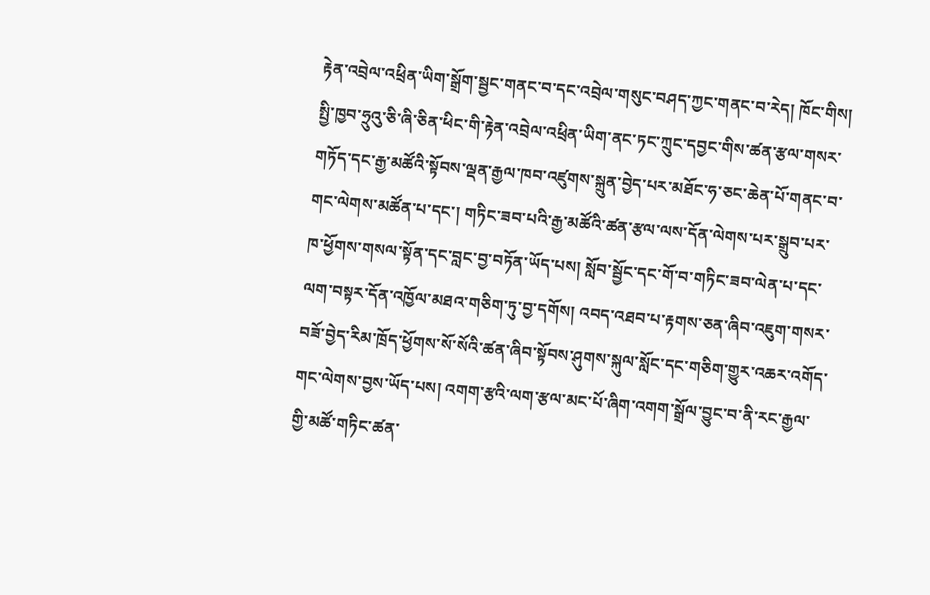རྟེན་འབྲེལ་འཕྲིན་ཡིག་སྒྲོག་སྦྱང་གནང་བ་དང་འབྲེལ་གསུང་བཤད་ཀྱང་གནང་བ་རེད། ཁོང་གིས། སྤྱི་ཁྱབ་ཧྲུའུ་ཅི་ཞི་ཅིན་ཕིང་གི་རྟེན་འབྲེལ་འཕྲིན་ཡིག་ནང་ཏང་ཀྲུང་དབྱང་གིས་ཚན་རྩལ་གསར་གཏོད་དང་རྒྱ་མཚོའི་སྟོབས་ལྡན་རྒྱལ་ཁབ་འཛུགས་སྐྲུན་བྱེད་པར་མཐོང་ཧ་ཅང་ཆེན་པོ་གནང་བ་གང་ལེགས་མཚོན་པ་དང་། གཏིང་ཟབ་པའི་རྒྱ་མཚོའི་ཚན་རྩལ་ལས་དོན་ལེགས་པར་སྒྲུབ་པར་ཁ་ཕྱོགས་གསལ་སྟོན་དང་བླང་བྱ་བཏོན་ཡོད་པས། སློབ་སྦྱོང་དང་གོ་བ་གཏིང་ཟབ་ལེན་པ་དང་ལག་བསྟར་དོན་འཁྱོལ་མཐའ་གཅིག་ཏུ་བྱ་དགོས། འབད་འཐབ་པ་རྟགས་ཅན་ཞིབ་འཇུག་གསར་བཟོ་བྱེད་རིམ་ཁྲོད་ཕྱོགས་སོ་སོའི་ཚན་ཞིབ་སྟོབས་ཤུགས་སྐུལ་སློང་དང་གཅིག་གྱུར་འཆར་འགོད་གང་ལེགས་བྱས་ཡོད་པས། འགག་རྩའི་ལག་རྩལ་མང་པོ་ཞིག་འགག་སྒྲོལ་བྱུང་བ་ནི་རང་རྒྱལ་གྱི་མཚོ་གཏིང་ཚན་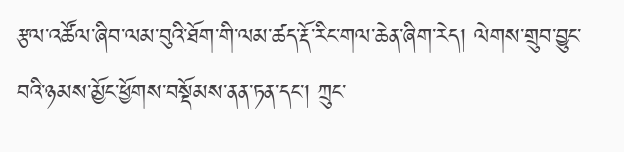རྩལ་འཚོལ་ཞིབ་ལམ་བུའི་ཐོག་གི་ལམ་ཚད་རྡོ་རིང་གལ་ཆེན་ཞིག་རེད། ལེགས་གྲུབ་བྱུང་བའི་ཉམས་མྱོང་ཕྱོགས་བསྡོམས་ནན་ཏན་དང་། ཀྲུང་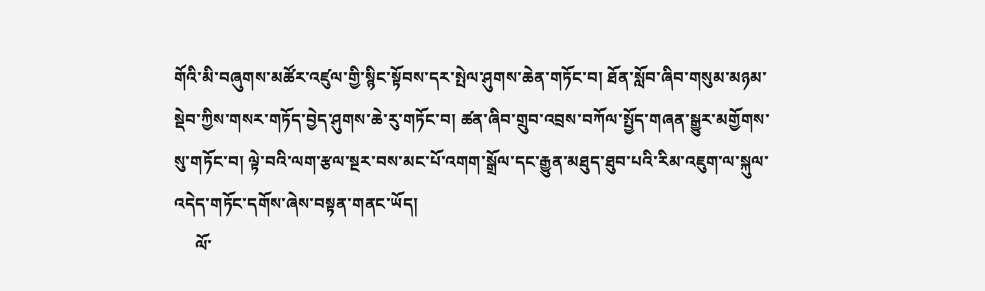གོའི་མི་བཞུགས་མཚོར་འཛུལ་གྱི་སྙིང་སྟོབས་དར་སྤེལ་ཤུགས་ཆེན་གཏོང་བ། ཐོན་སློབ་ཞིབ་གསུམ་མཉམ་སྡེབ་ཀྱིས་གསར་གཏོད་བྱེད་ཤུགས་ཆེ་རུ་གཏོང་བ། ཚན་ཞིབ་གྲུབ་འབྲས་བཀོལ་སྤྱོད་གཞན་སྒྱུར་མགྱོགས་སུ་གཏོང་བ། ལྟེ་བའི་ལག་རྩལ་སྔར་བས་མང་པོ་འགག་སྒྲོལ་དང་རྒྱུན་མཐུད་ཐུབ་པའི་རིམ་འཇུག་ལ་སྐུལ་འདེད་གཏོང་དགོས་ཞེས་བསྟན་གནང་ཡོད།
     ལོ་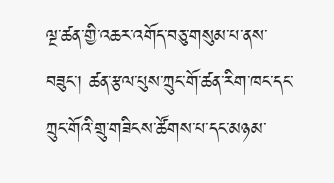ལྔ་ཚན་གྱི་འཆར་འགོད་བཅུ་གསུམ་པ་ནས་བཟུང་། ཚན་རྩལ་པུས་ཀྲུང་གོ་ཚན་རིག་ཁང་དང་ཀྲུང་གོའི་གྲུ་གཟིངས་ཚོགས་པ་དང་མཉམ་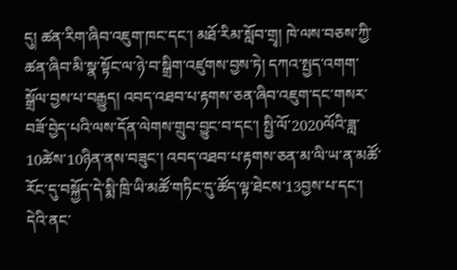དུ། ཚན་རིག་ཞིབ་འཇུག་ཁང་དང་། མཐོ་རིམ་སློབ་གྲྭ། ཁེ་ལས་བཅས་ཀྱི་ཚན་ཞིབ་མི་སྣ་སྟོང་ལ་ཉེ་བ་སྒྲིག་འཛུགས་བྱས་ཏེ། དཀའ་སྤྱད་འགག་སྒྲོལ་བྱས་པ་བརྒྱུད། འབད་འཐབ་པ་རྟགས་ཅན་ཞིབ་འཇུག་དང་གསར་བཟོ་བྱེད་པའི་ལས་དོན་ལེགས་གྲུབ་བྱུང་བ་དང་། སྤྱི་ལོ་2020ལོའི་ཟླ་10ཚེས་10ཉིན་ནས་བཟུང་། འབད་འཐབ་པ་རྟགས་ཅན་མ་ལི་ཡ་ན་མཚོ་རོང་དུ་བསྐྱོད་དེ་སྨི་ཁྲི་ཡི་མཚོ་གཏིང་དུ་ཚོད་ལྟ་ཐེངས་13བྱས་པ་དང་། དེའི་ནང་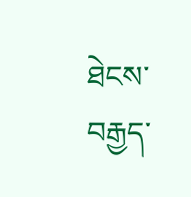ཐེངས་བརྒྱད་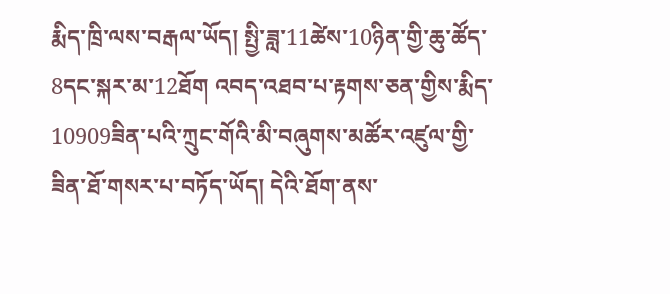རྨིད་ཁྲི་ལས་བརྒལ་ཡོད། སྤྱི་ཟླ་11ཚེས་10ཉིན་གྱི་ཆུ་ཚོད་8དང་སྐར་མ་12ཐོག འབད་འཐབ་པ་རྟགས་ཅན་གྱིས་རྨིད་10909ཟིན་པའི་ཀྲུང་གོའི་མི་བཞུགས་མཚོར་འཛུལ་གྱི་ཟིན་ཐོ་གསར་པ་བཏོད་ཡོད། དེའི་ཐོག་ནས་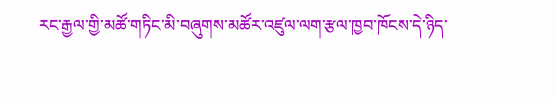རང་རྒྱལ་གྱི་མཚོ་གཏིང་མི་བཞུགས་མཚོར་འཛུལ་ལག་རྩལ་ཁྱབ་ཁོངས་དེ་ཉིད་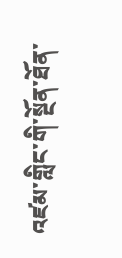འཛམ་གླིང་གི་སྔོན་ཐོན་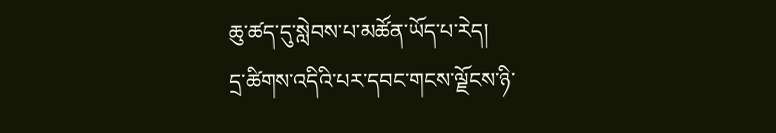ཆུ་ཚད་དུ་སླེབས་པ་མཚོན་ཡོད་པ་རེད།
དྲ་ཚིགས་འདིའི་པར་དབང་གངས་ལྗོངས་ཉི་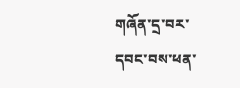གཞོན་དྲ་བར་དབང་བས་ཕན་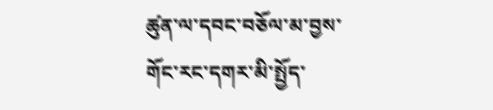ཚུན་ལ་དབང་བཅོལ་མ་བྱས་གོང་རང་དགར་མི་སྤྱོད་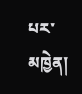པར་མཁྱེན།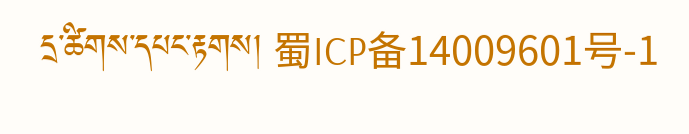དྲ་ཚིགས་དཔང་རྟགས། 蜀ICP备14009601号-1